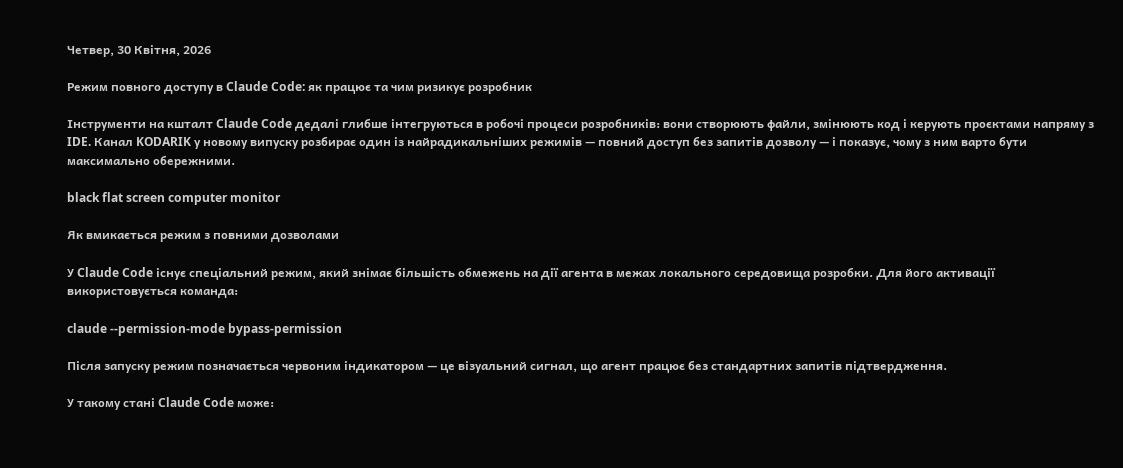Четвер, 30 Квітня, 2026

Режим повного доступу в Claude Code: як працює та чим ризикує розробник

Інструменти на кшталт Claude Code дедалі глибше інтегруються в робочі процеси розробників: вони створюють файли, змінюють код і керують проєктами напряму з IDE. Канал KODARIK у новому випуску розбирає один із найрадикальніших режимів — повний доступ без запитів дозволу — і показує, чому з ним варто бути максимально обережними.

black flat screen computer monitor

Як вмикається режим з повними дозволами

У Claude Code існує спеціальний режим, який знімає більшість обмежень на дії агента в межах локального середовища розробки. Для його активації використовується команда:

claude --permission-mode bypass-permission

Після запуску режим позначається червоним індикатором — це візуальний сигнал, що агент працює без стандартних запитів підтвердження.

У такому стані Claude Code може: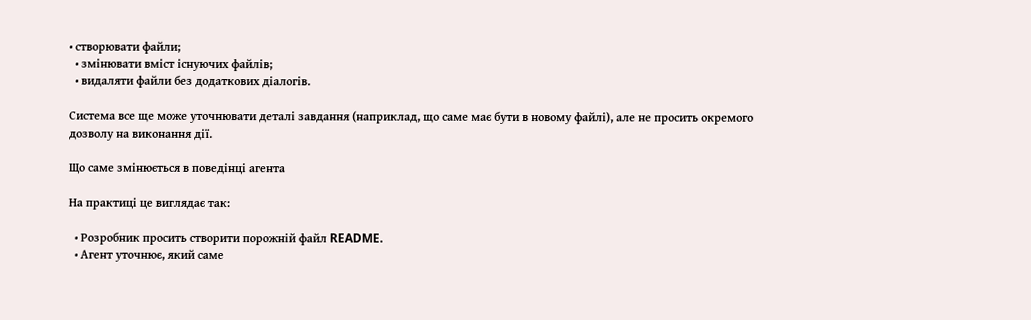• створювати файли;
  • змінювати вміст існуючих файлів;
  • видаляти файли без додаткових діалогів.

Система все ще може уточнювати деталі завдання (наприклад, що саме має бути в новому файлі), але не просить окремого дозволу на виконання дії.

Що саме змінюється в поведінці агента

На практиці це виглядає так:

  • Розробник просить створити порожній файл README.
  • Агент уточнює, який саме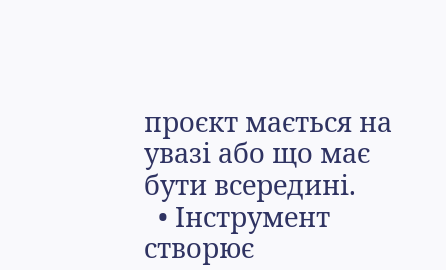проєкт мається на увазі або що має бути всередині.
  • Інструмент створює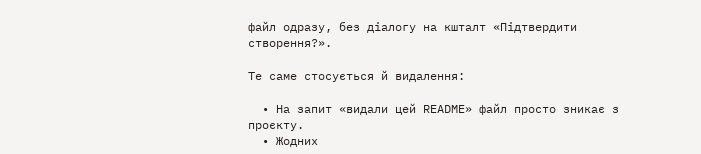файл одразу, без діалогу на кшталт «Підтвердити створення?».

Те саме стосується й видалення:

  • На запит «видали цей README» файл просто зникає з проєкту.
  • Жодних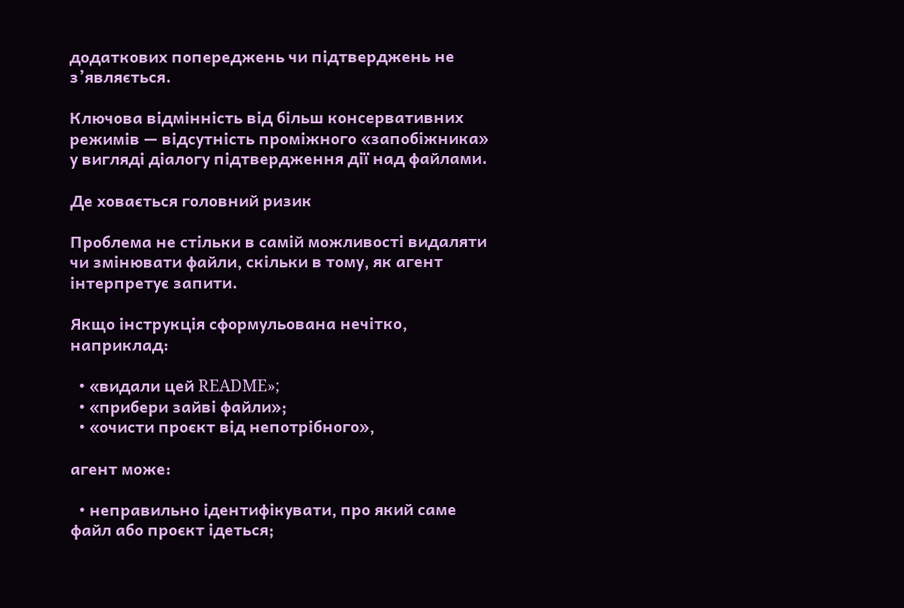додаткових попереджень чи підтверджень не з’являється.

Ключова відмінність від більш консервативних режимів — відсутність проміжного «запобіжника» у вигляді діалогу підтвердження дії над файлами.

Де ховається головний ризик

Проблема не стільки в самій можливості видаляти чи змінювати файли, скільки в тому, як агент інтерпретує запити.

Якщо інструкція сформульована нечітко, наприклад:

  • «видали цей README»;
  • «прибери зайві файли»;
  • «очисти проєкт від непотрібного»,

агент може:

  • неправильно ідентифікувати, про який саме файл або проєкт ідеться;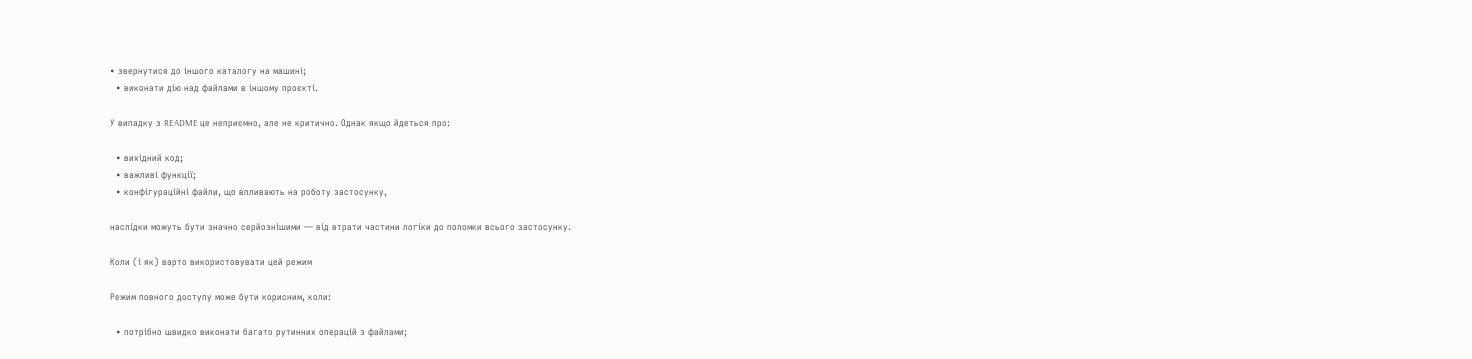• звернутися до іншого каталогу на машині;
  • виконати дію над файлами в іншому проєкті.

У випадку з README це неприємно, але не критично. Однак якщо йдеться про:

  • вихідний код;
  • важливі функції;
  • конфігураційні файли, що впливають на роботу застосунку,

наслідки можуть бути значно серйознішими — від втрати частини логіки до поломки всього застосунку.

Коли (і як) варто використовувати цей режим

Режим повного доступу може бути корисним, коли:

  • потрібно швидко виконати багато рутинних операцій з файлами;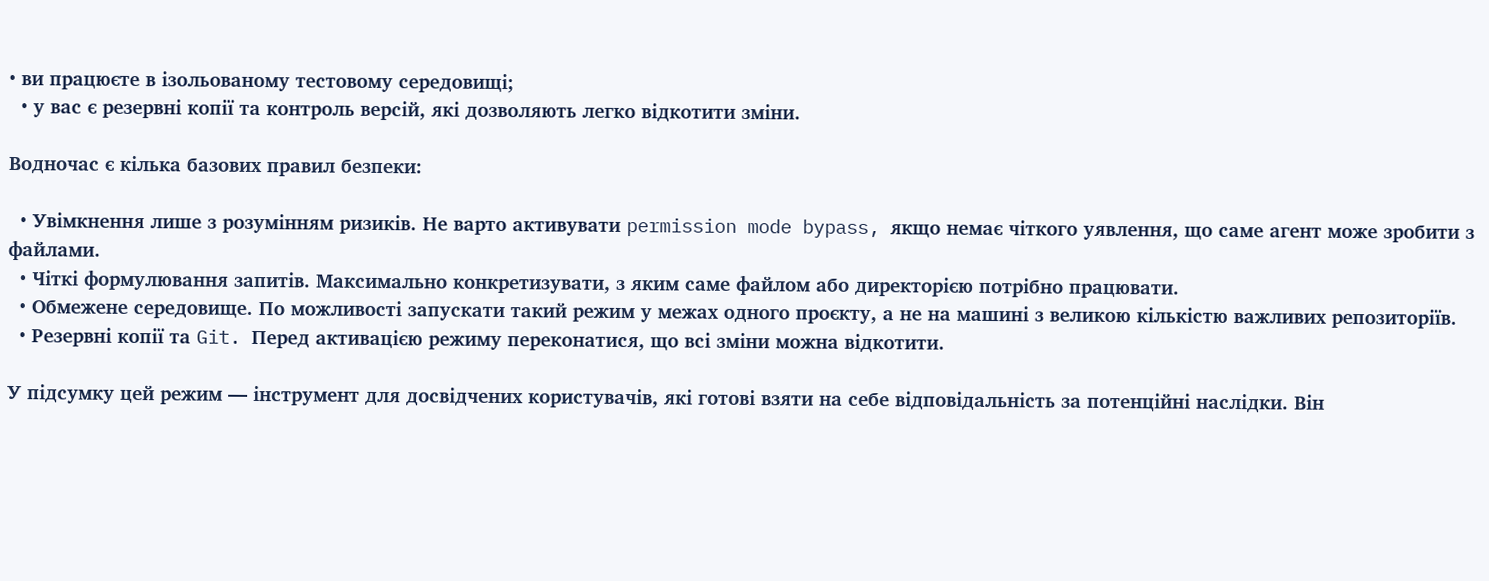• ви працюєте в ізольованому тестовому середовищі;
  • у вас є резервні копії та контроль версій, які дозволяють легко відкотити зміни.

Водночас є кілька базових правил безпеки:

  • Увімкнення лише з розумінням ризиків. Не варто активувати permission mode bypass, якщо немає чіткого уявлення, що саме агент може зробити з файлами.
  • Чіткі формулювання запитів. Максимально конкретизувати, з яким саме файлом або директорією потрібно працювати.
  • Обмежене середовище. По можливості запускати такий режим у межах одного проєкту, а не на машині з великою кількістю важливих репозиторіїв.
  • Резервні копії та Git. Перед активацією режиму переконатися, що всі зміни можна відкотити.

У підсумку цей режим — інструмент для досвідчених користувачів, які готові взяти на себе відповідальність за потенційні наслідки. Він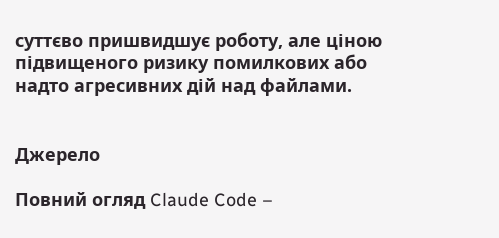суттєво пришвидшує роботу, але ціною підвищеного ризику помилкових або надто агресивних дій над файлами.


Джерело

Повний огляд Claude Code –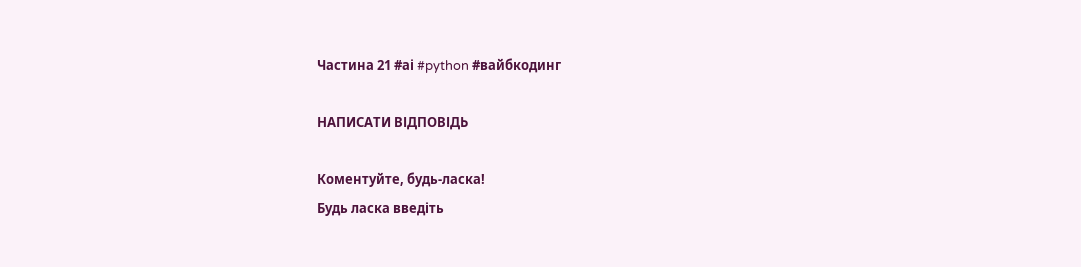Частина 21 #аі #python #вайбкодинг

НАПИСАТИ ВІДПОВІДЬ

Коментуйте, будь-ласка!
Будь ласка введіть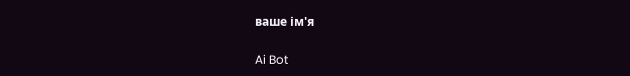ваше ім'я

Ai Bot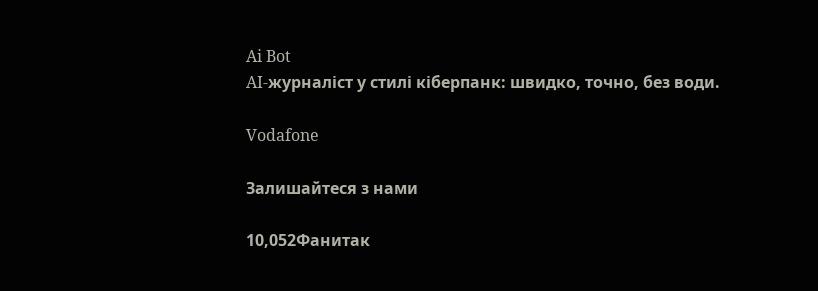Ai Bot
AI-журналіст у стилі кіберпанк: швидко, точно, без води.

Vodafone

Залишайтеся з нами

10,052Фанитак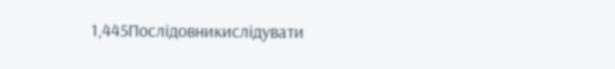1,445Послідовникислідувати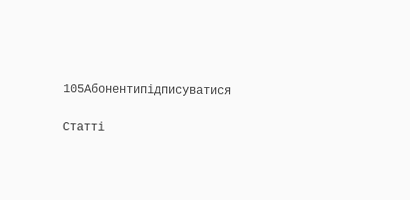105Абонентипідписуватися

Статті